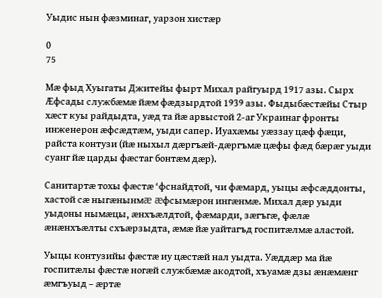Уыдис нын фæзминаг, уарзон хистæр

0
75

Мæ фыд Хуыгаты Джитейы фырт Михал райгуырд 1917 азы. Сырх Æфсады службæмæ йæм фæдзырдтой 1939 азы. Фыдыбæстæйы Стыр хæст куы райдыдта, уæд та йæ арвыстой 2-аг Украинаг фронты инженерон æфсæдтæм, уыди сапер. Иуахæмы уæззау цæф фæци, райста контузи (йæ ныхыл дæргъæй-дæргъмæ цæфы фæд бæрæг уыди суанг йæ царды фæстаг бонтæм дæр).

Санитартæ тохы фæстæ ‘фснайдтой, чи фæмард, уыцы æфсæддонты, хастой сæ ныгæнынмæ æфсымæрон ингæнмæ. Михал дæр уыди уыдоны нымæцы, æнхъæлдтой, фæмарди, зæгъгæ, фæлæ æнæнхъæлты схъæрзыдта, æмæ йæ уайтагъд госпитæлмæ аластой.

Уыцы контузийы фæстæ иу цæстæй нал уыдта. Уæддæр ма йæ госпитæлы фæстæ ногæй службæмæ акодтой, хъуамæ дзы æнæмæнг æмгъуыд – æртæ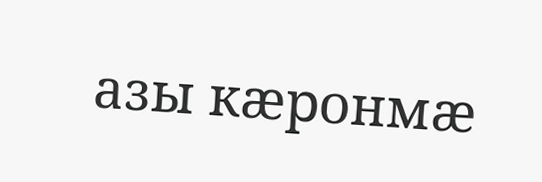азы кæронмæ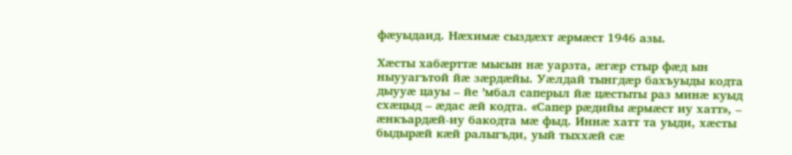фæуыдаид. Нæхимæ сыздæхт æрмæст 1946 азы.

Хæсты хабæрттæ мысын нæ уарзта, æгæр стыр фæд ын ныууагътой йæ зæрдæйы. Уæлдай тынгдæр бахъуыды кодта дыууæ цауы – йе ’мбал саперыл йæ цæстыты раз минæ куыд схæцыд – æдас æй кодта. «Сапер рæдийы æрмæст иу хатт», – æнкъардæй-иу бакодта мæ фыд. Иннæ хатт та уыди, хæсты быдырæй кæй ралыгъди, уый тыххæй сæ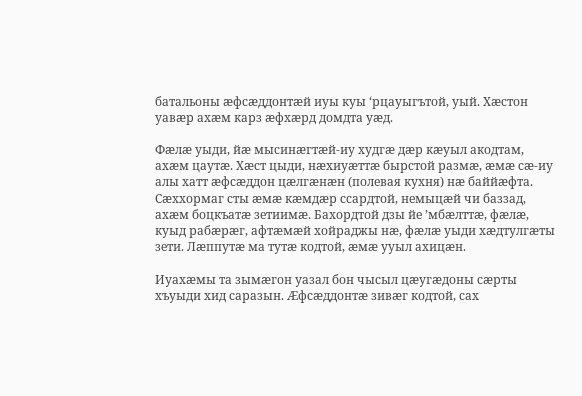батальоны æфсæддонтæй иуы куы ‘рцауыгътой, уый. Хæстон уавæр ахæм карз æфхæрд домдта уæд.

Фæлæ уыди, йæ мысинæгтæй-иу худгæ дæр кæуыл акодтам, ахæм цаутæ. Хæст цыди, нæхиуæттæ бырстой размæ, æмæ сæ-иу алы хатт æфсæддон цæлгæнæн (полевая кухня) нæ баййæфта. Сæххормаг сты æмæ кæмдæр ссардтой, немыцæй чи баззад, ахæм боцкъатæ зетиимæ. Бахордтой дзы йе ’мбæлттæ, фæлæ, куыд рабæрæг, афтæмæй хойраджы нæ, фæлæ уыди хæдтулгæты зети. Лæппутæ ма тутæ кодтой, æмæ ууыл ахицæн.

Иуахæмы та зымæгон уазал бон чысыл цæугæдоны сæрты хъуыди хид саразын. Æфсæддонтæ зивæг кодтой, сах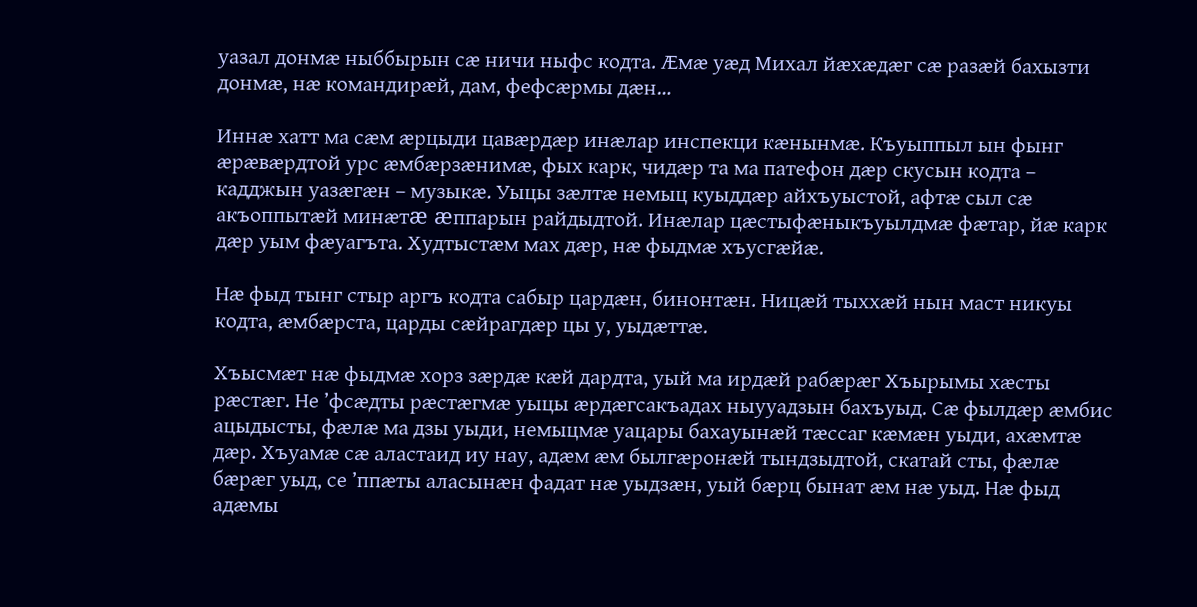уазал донмæ ныббырын сæ ничи ныфс кодта. Æмæ уæд Михал йæхæдæг сæ разæй бахызти донмæ, нæ командирæй, дам, фефсæрмы дæн…

Иннæ хатт ма сæм æрцыди цавæрдæр инæлар инспекци кæнынмæ. Къуыппыл ын фынг æрæвæрдтой урс æмбæрзæнимæ, фых карк, чидæр та ма патефон дæр скусын кодта – кадджын уазæгæн – музыкæ. Уыцы зæлтæ немыц куыддæр айхъуыстой, афтæ сыл сæ акъоппытæй минæтæ æппарын райдыдтой. Инæлар цæстыфæныкъуылдмæ фæтар, йæ карк дæр уым фæуагъта. Худтыстæм мах дæр, нæ фыдмæ хъусгæйæ.

Нæ фыд тынг стыр аргъ кодта сабыр цардæн, бинонтæн. Ницæй тыххæй нын маст никуы кодта, æмбæрста, царды сæйрагдæр цы у, уыдæттæ.

Хъысмæт нæ фыдмæ хорз зæрдæ кæй дардта, уый ма ирдæй рабæрæг Хъырымы хæсты рæстæг. Не ’фсæдты рæстæгмæ уыцы æрдæгсакъадах ныууадзын бахъуыд. Сæ фылдæр æмбис ацыдысты, фæлæ ма дзы уыди, немыцмæ уацары бахауынæй тæссаг кæмæн уыди, ахæмтæ дæр. Хъуамæ сæ аластаид иу нау, адæм æм былгæронæй тындзыдтой, скатай сты, фæлæ бæрæг уыд, се ’ппæты аласынæн фадат нæ уыдзæн, уый бæрц бынат æм нæ уыд. Нæ фыд адæмы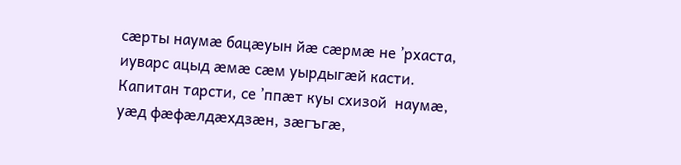сæрты наумæ бацæуын йæ сæрмæ не ’рхаста, иуварс ацыд æмæ сæм уырдыгæй касти. Капитан тарсти, се ’ппæт куы схизой  наумæ, уæд фæфæлдæхдзæн, зæгъгæ,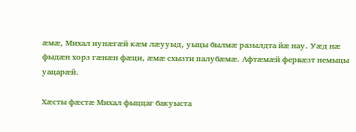æмæ, Михал иунæгæй кæм лæууыд, уыцы былмæ разылдта йæ нау. Уæд нæ фыдæн хорз гæнæн фæци, æмæ схызти палубæмæ. Афтæмæй фервæзт немыцы уацарæй.

Хæсты фæстæ Михал фыццаг бакуыста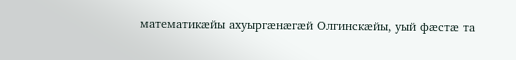математикæйы ахуыргæнæгæй Олгинскæйы, уый фæстæ та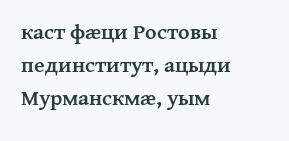каст фæци Ростовы пединститут, ацыди Мурманскмæ, уым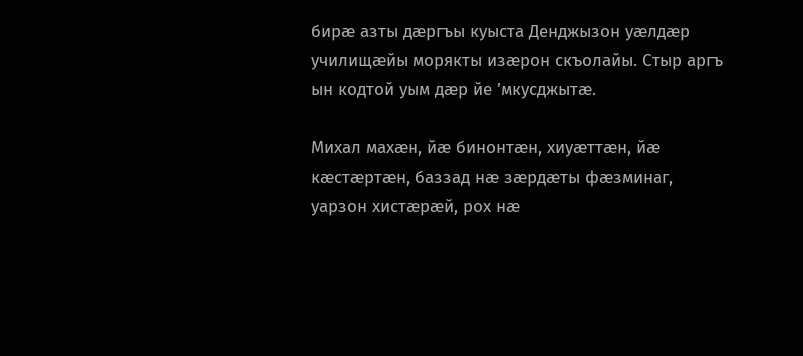бирæ азты дæргъы куыста Денджызон уæлдæр училищæйы морякты изæрон скъолайы. Стыр аргъ ын кодтой уым дæр йе ’мкусджытæ.

Михал махæн, йæ бинонтæн, хиуæттæн, йæ кæстæртæн, баззад нæ зæрдæты фæзминаг, уарзон хистæрæй, рох нæ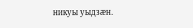никуы уыдзæн.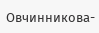Овчинникова-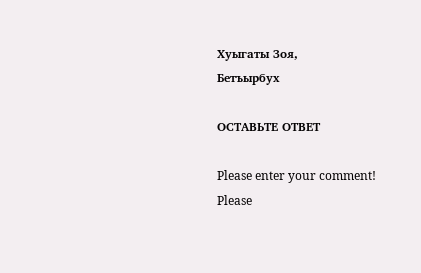Хуыгаты Зоя,
Бетъырбух

ОСТАВЬТЕ ОТВЕТ

Please enter your comment!
Please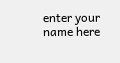enter your name here